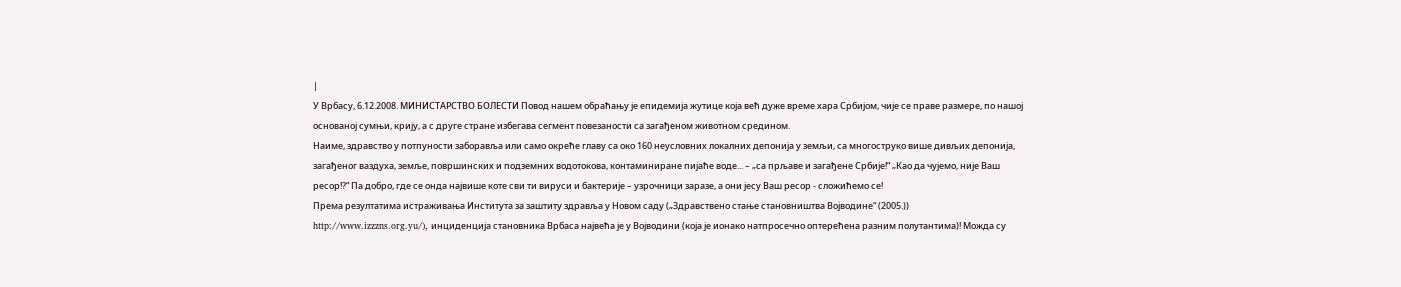|
У Врбасу, 6.12.2008. МИНИСТАРСТВО БОЛЕСТИ Повод нашем обраћању је епидемија жутице која већ дуже време хара Србијом, чије се праве размере, по нашој основаној сумњи, крију, а с друге стране избегава сегмент повезаности са загађеном животном средином.
Наиме, здравство у потпуности заборавља или само окреће главу са око 160 неусловних локалних депонија у земљи, са многоструко више дивљих депонија, загађеног ваздуха, земље, површинских и подземних водотокова, контаминиране пијаће воде... – „са прљаве и загађене Србије!“ „Као да чујемо, није Ваш ресор!?“ Па добро, где се онда највише коте сви ти вируси и бактерије – узрочници заразе, а они јесу Ваш ресор - сложићемо се!
Према резултатима истраживања Института за заштиту здравља у Новом саду („Здравствено стање становништва Војводине“ (2005.)) http://www.izzzns.org.yu/), инциденција становника Врбаса највећа је у Војводини (која је ионако натпросечно оптерећена разним полутантима)! Можда су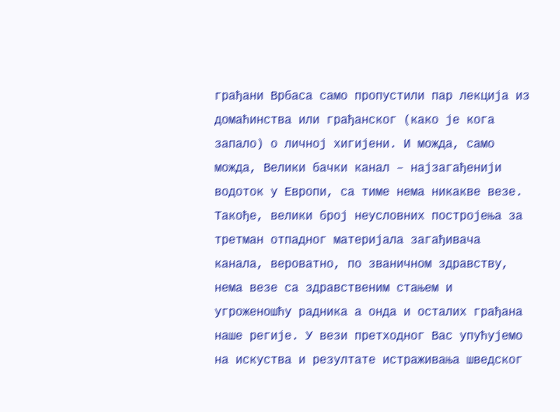грађани Врбаса само пропустили пар лекција из домаћинства или грађанског (како је кога запало) о личној хигијени. И можда, само можда, Велики бачки канал – најзагађенији водоток у Европи, са тиме нема никакве везе. Такође, велики број неусловних постројења за третман отпадног материјала загађивача канала, вероватно, по званичном здравству, нема везе са здравственим стањем и угроженошћу радника а онда и осталих грађана наше регије. У вези претходног Вас упућујемо на искуства и резултате истраживања шведског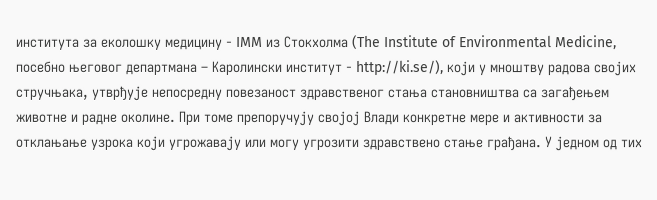института за еколошку медицину - IMM из Стокхолма (The Institute of Environmental Medicine, посебно његовог департмана – Каролински институт - http://ki.se/), који у мноштву радова својих стручњака, утврђује непосредну повезаност здравственог стања становништва са загађењем животне и радне околине. При томе препоручују својој Влади конкретне мере и активности за отклањање узрока који угрожавају или могу угрозити здравствено стање грађана. У једном од тих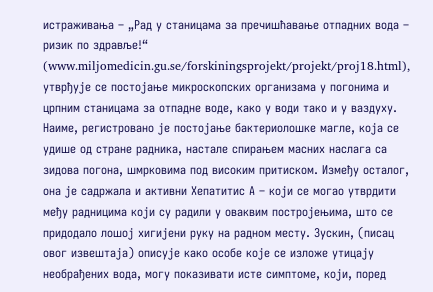истраживања – „Рад у станицама за пречишћавање отпадних вода – ризик по здравље!“ (www.miljomedicin.gu.se/forskiningsprojekt/projekt/proj18.html), утврђује се постојање микроскопских организама у погонима и црпним станицама за отпадне воде, како у води тако и у ваздуху. Наиме, регистровано је постојање бактериолошке магле, која се удише од стране радника, настале спирањем масних наслага са зидова погона, шмрковима под високим притиском. Између осталог, она је садржала и активни Хепатитис А – који се могао утврдити међу радницима који су радили у оваквим постројењима, што се придодало лошој хигијени руку на радном месту. Зускин, (писац овог извештаја) описује како особе које се изложе утицају необрађених вода, могу показивати исте симптоме, који, поред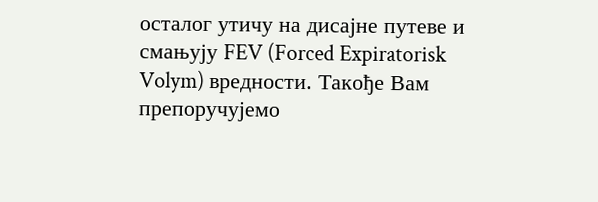осталог утичу на дисајне путеве и смањују FEV (Forced Expiratorisk Volym) вредности. Такође Вам препоручујемо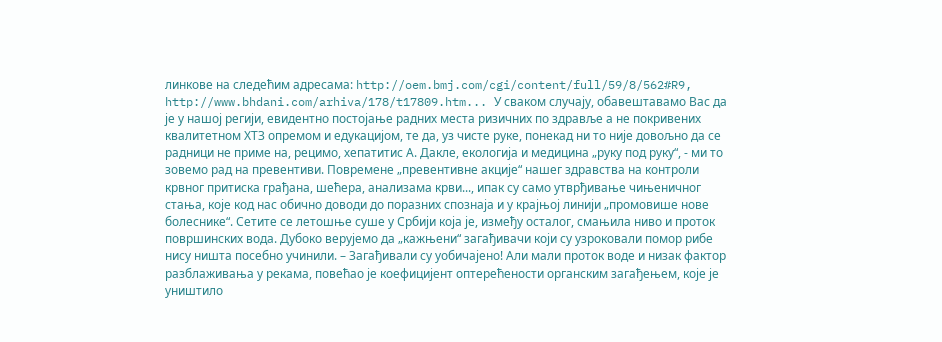линкове на следећим адресама: http://oem.bmj.com/cgi/content/full/59/8/562#R9, http://www.bhdani.com/arhiva/178/t17809.htm... У сваком случају, обавештавамо Вас да је у нашој регији, евидентно постојање радних места ризичних по здравље а не покривених квалитетном ХТЗ опремом и едукацијом, те да, уз чисте руке, понекад ни то није довољно да се радници не приме на, рецимо, хепатитис А. Дакле, екологија и медицина „руку под руку“, - ми то зовемо рад на превентиви. Повремене „превентивне акције“ нашег здравства на контроли крвног притиска грађана, шећера, анализама крви..., ипак су само утврђивање чињеничног стања, које код нас обично доводи до поразних спознаја и у крајњој линији „промовише нове болеснике“. Сетите се летошње суше у Србији која је, између осталог, смањила ниво и проток површинских вода. Дубоко верујемо да „кажњени“ загађивачи који су узроковали помор рибе нису ништа посебно учинили. – Загађивали су уобичајено! Али мали проток воде и низак фактор разблаживања у рекама, повећао је коефицијент оптерећености органским загађењем, које је уништило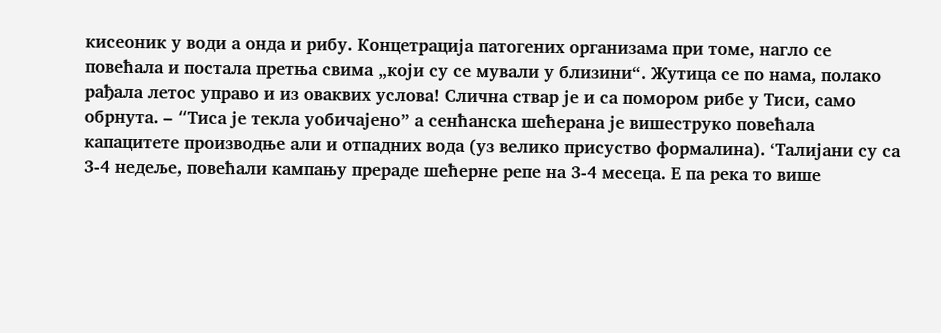кисеоник у води а онда и рибу. Концетрација патогених организама при томе, нагло се повећала и постала претња свима „који су се мували у близини“. Жутица се по нама, полако рађала летос управо и из оваквих услова! Слична ствар је и са помором рибе у Тиси, само обрнута. – “Tиса је текла уобичајено” а сенћанска шећерана је вишеструко повећала капацитете производње али и отпадних вода (уз велико присуство формалина). ‘Талијани су са 3-4 недеље, повећали кампању прераде шећерне репе на 3-4 месеца. Е па река то више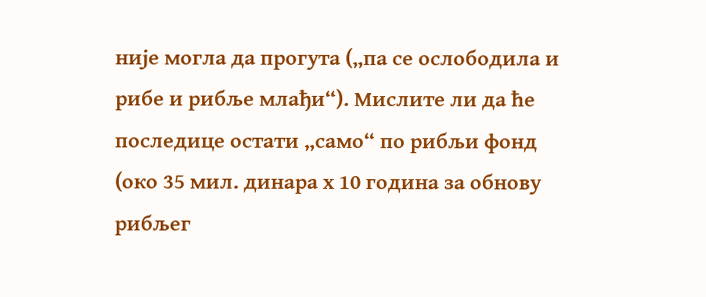није могла да прогута („па се ослободила и рибе и рибље млађи“). Мислите ли да ће последицe остати „само“ по рибљи фонд (око 35 мил. динара х 10 година за обнову рибљег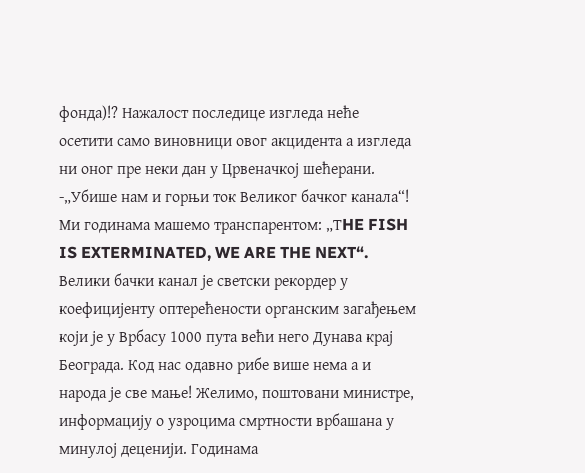фонда)!? Нажалост последице изгледа неће осетити само виновници овог акцидента а изгледа ни оног пре неки дан у Црвеначкој шећерани. -„Убише нам и горњи ток Великог бачког канала“! Ми годинама машемо транспарентом: „ТHE FISH IS EXTERMINATED, WE ARE THE NEXT“. Велики бачки канал је светски рекордер у коефицијенту оптерећености органским загађењем који је у Врбасу 1000 пута већи него Дунава крај Београда. Код нас одавно рибе више нема а и народа је све мање! Желимо, поштовани министре, информацију о узроцима смртности врбашана у минулој деценији. Годинама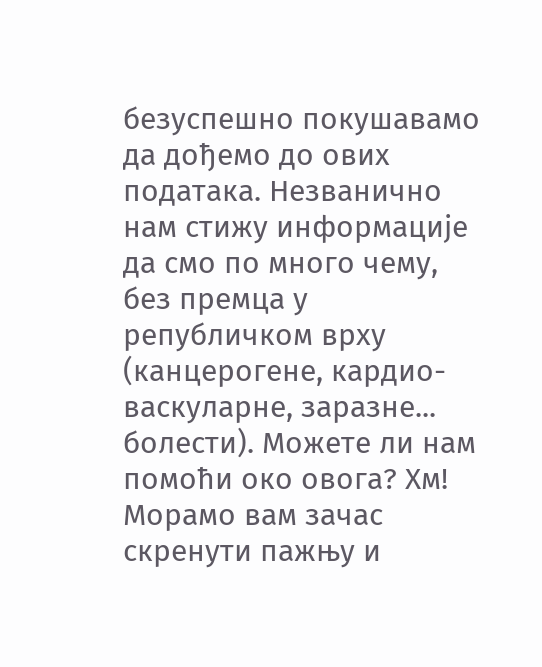безуспешно покушавамо да дођемо до ових података. Незванично нам стижу информације да смо по много чему, без премца у републичком врху (канцерогене, кардио-васкуларне, заразне... болести). Можете ли нам помоћи око овога? Хм! Mорамо вам зачас скренути пажњу и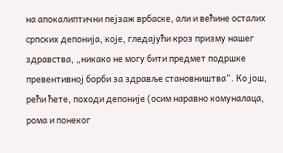на апокалиптични пејзаж врбаске, али и већине осталих српских депонија, које, гледајући кроз призму нашег здравства, „никако не могу бити предмет подршке превентивној борби за здравље становништва“. Ко још, рећи ћете, походи депоније (осим наравно комуналаца, рома и понеког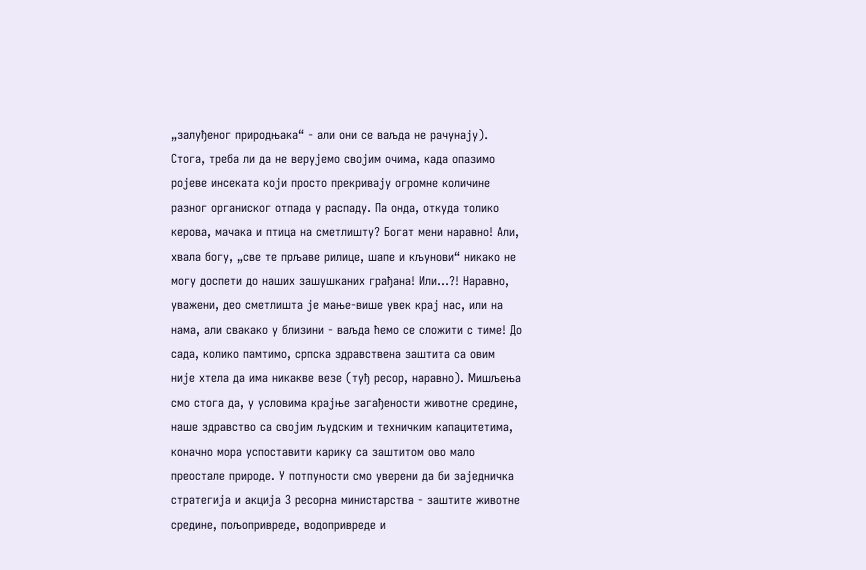„залуђеног природњака“ - али они се ваљда не рачунају). Стога, треба ли да не верујемо својим очима, када опазимо ројеве инсеката који просто прекривају огромне количине разног органиског отпада у распаду. Па онда, откуда толико керова, мачака и птица на сметлишту? Богат мени наравно! Али, хвала богу, „све те прљаве рилице, шапе и кљунови“ никако не могу доспети до наших зашушканих грађана! Или...?! Наравно, уважени, део сметлишта је мање-више увек крај нас, или на нама, али свакако у близини - ваљда ћемо се сложити с тиме! До сада, колико памтимо, српска здравствена заштита са овим није хтела да има никакве везе (туђ ресор, наравно). Мишљења смо стога да, у условима крајње загађености животне средине, наше здравство са својим људским и техничким капацитетима, коначно мора успоставити карику са заштитом ово мало преостале природе. У потпуности смо уверени да би заједничка стратегија и акција 3 ресорна министарства - заштите животне средине, пољопривреде, водопривреде и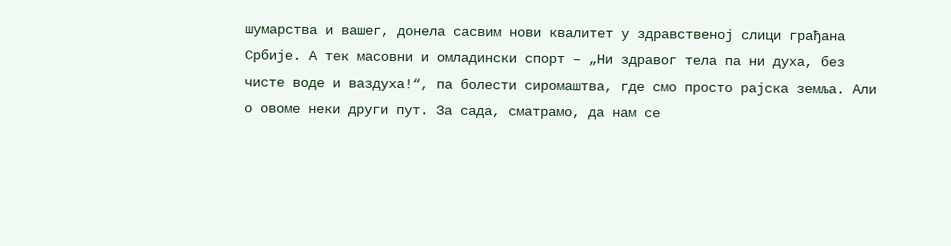шумарства и вашег, донела сасвим нови квалитет у здравственој слици грађана Србије. А тек масовни и омладински спорт – „Ни здравог тела па ни духа, без чисте воде и ваздуха!“, па болести сиромаштва, где смо просто рајска земља. Али о овоме неки други пут. За сада, сматрамо, да нам се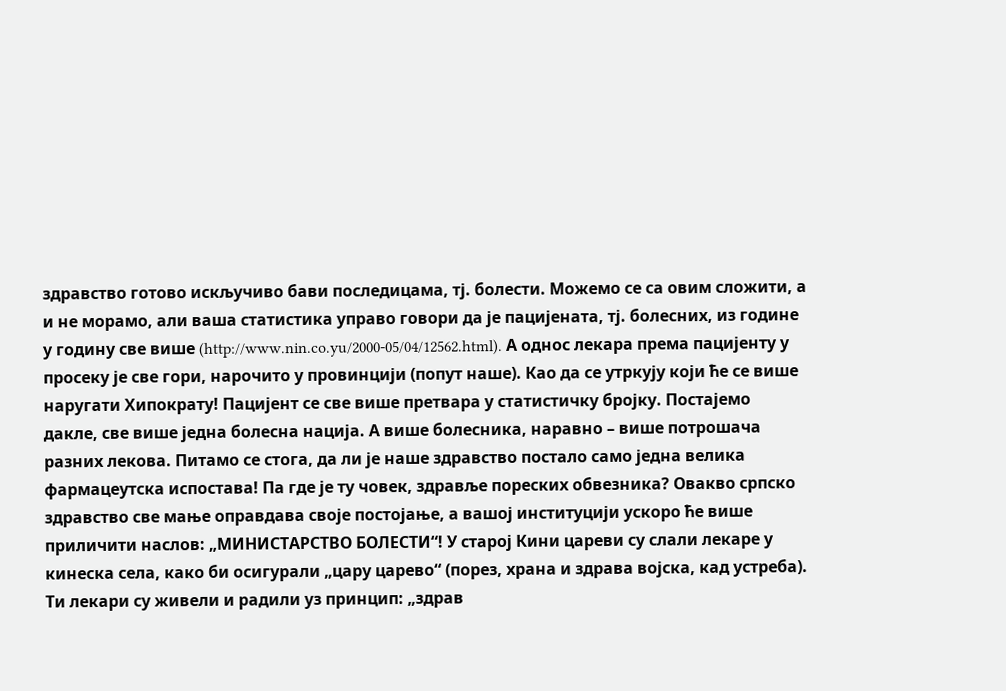здравство готово искључиво бави последицама, тј. болести. Можемо се са овим сложити, а и не морамо, али ваша статистика управо говори да је пацијената, тј. болесних, из године у годину све више (http://www.nin.co.yu/2000-05/04/12562.html). А однос лекара према пацијенту у просеку је све гори, нарочито у провинцији (попут наше). Као да се утркују који ће се више наругати Хипократу! Пацијент се све више претвара у статистичку бројку. Постајемо дакле, све више једна болесна нација. А више болесника, наравно – више потрошача разних лекова. Питамо се стога, да ли је наше здравство постало само једна велика фармацеутска испостава! Па где је ту човек, здравље пореских обвезника? Овакво српско здравство све мање оправдава своје постојање, а вашој институцији ускоро ће више приличити наслов: „МИНИСТАРСТВО БОЛЕСТИ“! У старој Кини цареви су слали лекаре у кинеска села, како би осигурали „цару царево“ (порез, храна и здрава војска, кад устреба). Ти лекари су живели и радили уз принцип: „здрав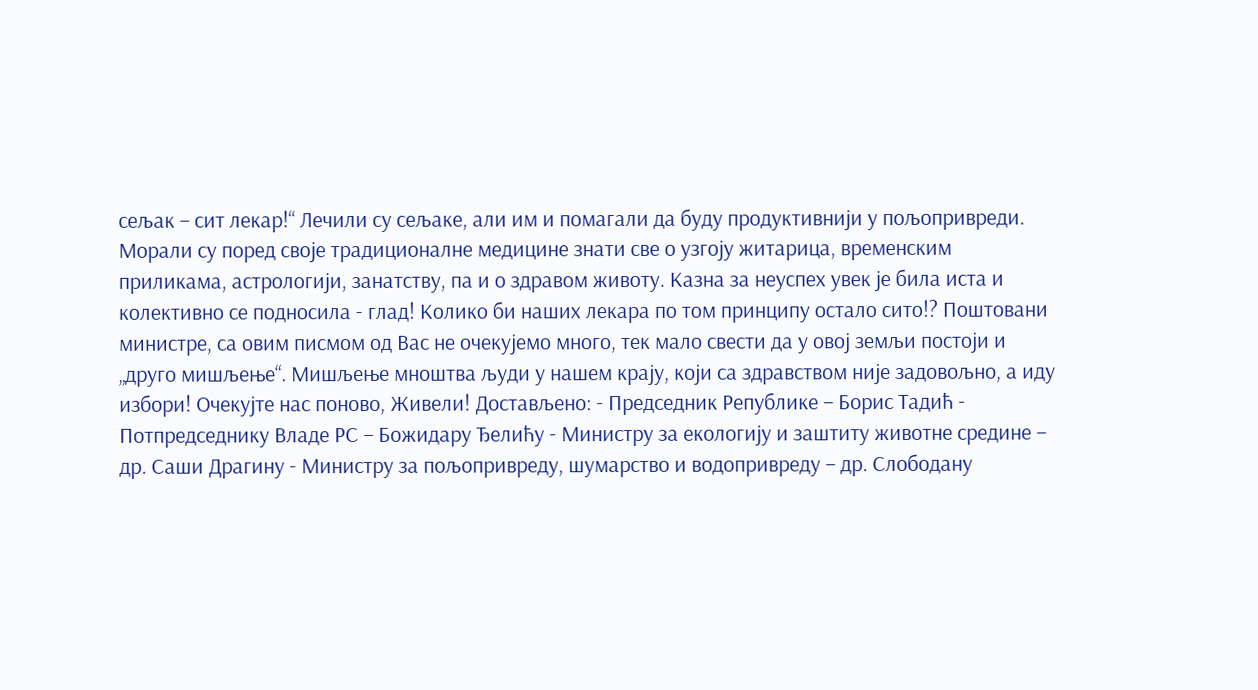сељак – сит лекар!“ Лечили су сељаке, али им и помагали да буду продуктивнији у пољопривреди. Морали су поред своје традиционалне медицине знати све о узгоју житарица, временским приликама, астрологији, занатству, па и о здравом животу. Казна за неуспех увек је била иста и колективно се подносила - глад! Колико би наших лекара по том принципу остало сито!? Поштовани министре, са овим писмом од Вас не очекујемо много, тек мало свести да у овој земљи постоји и „друго мишљење“. Мишљење мноштва људи у нашем крају, који са здравством није задовољно, а иду избори! Очекујте нас поново, Живели! Достављено: - Председник Републике – Борис Тадић - Потпредседнику Владе РС – Божидару Ђелићу - Министру за екологију и заштиту животне средине – др. Саши Драгину - Министру за пољопривреду, шумарство и водопривреду – др. Слободану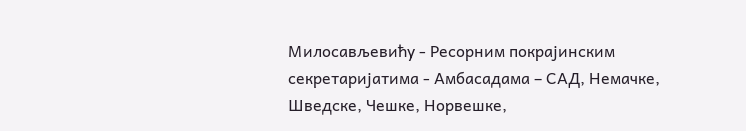Милосављевићу - Ресорним покрајинским секретаријатима - Амбасадама – САД, Немачке, Шведске, Чешке, Норвешке,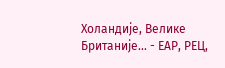Холандије, Велике Британије... - ЕАР, РЕЦ,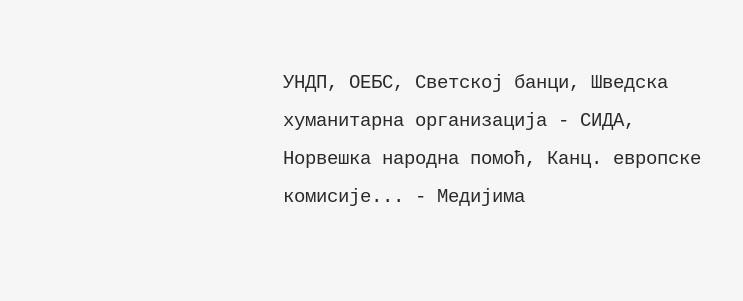УНДП, ОЕБС, Светској банци, Шведска хуманитарна организација - СИДА, Норвешка народна помоћ, Канц. европске комисије... - Медијима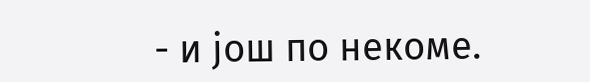- и још по некоме.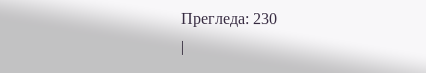Прегледа: 230
|